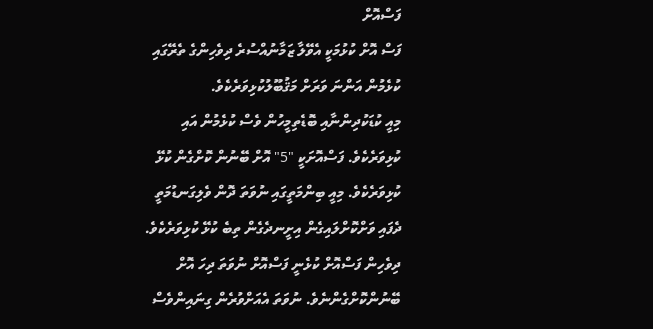ފަސްއޮށް
ފަސް އޮށް ކުޅުމަކީ އެވޭލާ ޒަމާނުއްސުރެ ދިވެހިންގެ ތެރޭގައި ކުޅެމުން އަންނަ ވަރަށް މަޤުބޫލުކުޅިވަރެކެވެ.
މިއީ ކުޑަކުދިންނާއި ބޮޑެތިމީހުން ވެސް ކުޅެމުން އައި ކުޅިވަރެކެވެ. ފަސްއޮށަކީ "5" އޮށް ބޭނުން ކޮށްގެން ކުޅޭ ކުޅިވަރެކެވެ. މިއީ ބިންމަތީގައި ނުވަތަ ދޮން ވެލިގަނޑުމަތީ ދެފައި ވަށްކޮށްލައިގެން އިށީނދެގެން ތިބެ ކުޅޭ ކުޅިވަރެކެވެ.
ދިވެހިން ފަސްއޮށް ކުޅެނީ ފަސްއޮށް ނުވަތަ ދިހަ އޮށް ބޭނުންކޮށްގެންނެވެ. ނުވަތަ އެއަށްވުރެން ގިނައިންވެސް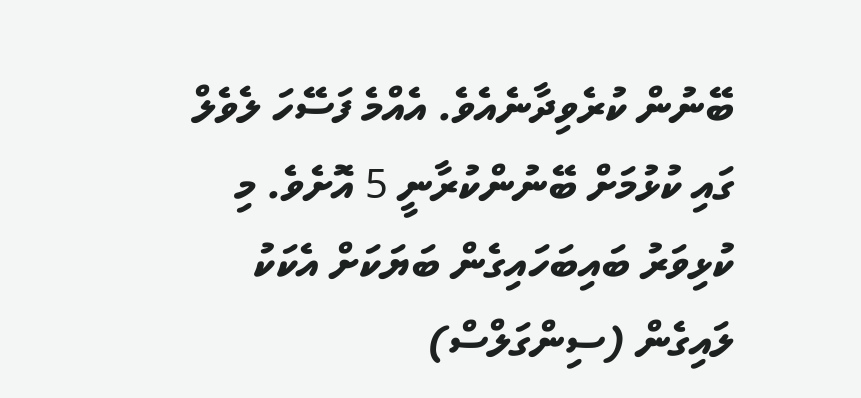ބޭނުން ކުރެވިދާނެއެވެ. އެއްމެ ފަސޭހަ ލެވެލް ގައި ކުޅުމަށް ބޭނުންކުރާނީ 5 އޮށެވެ. މި ކުޅިވަރު ބައިބަހައިގެން ބަޔަކަށް އެކަކު ލައިގެން (ސިންގަލްސް)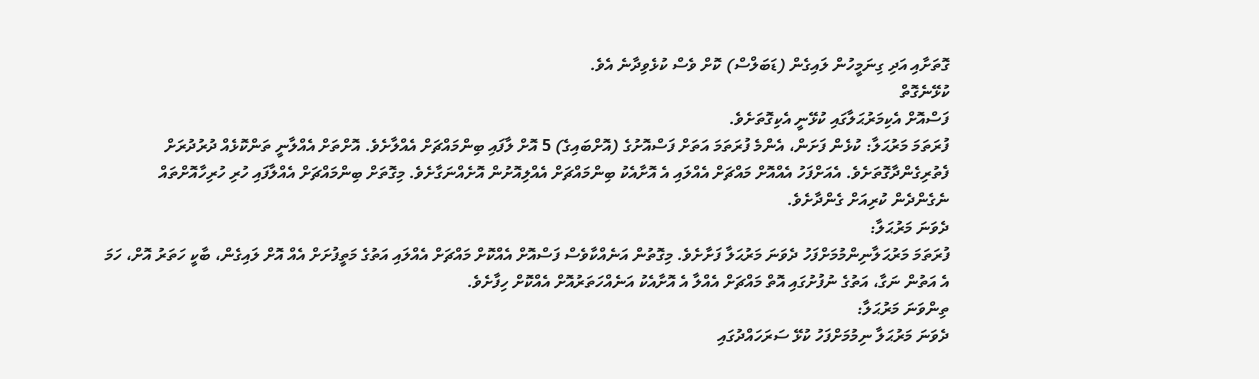ގޮތަށާއި އަދި ގިނަމީހުން ލައިގެން (ޑަބަލްސް) ކޮށް ވެސް ކުޅެވިދާނެ އެވެ.
ކުޅޭނެގޮތް
ފަސްއޮށް އެކިމަރުޙަލާގައި ކުޅޭނީ އެކިގޮތަށެވެ.
ފުރަތަމަ މަރުޙަލާ: ކުޅެން ފަށަން، އެންމެ ފުރަތަމަ އަތަށް ފަސްއޮށުގެ (އޮށްބައިގެ) 5 އޮށް ލާފައި ބިންމައްޗަށް އެއްލާށެވެ. އޮށްތަށް އެއްލާނީ ތަންކޮޅެއް ދުރުދުރަށް ފެތުރިގެންދާގޮތަށެވެ. އެއަށްފަހު އެއްއޮށް މައްޗަށް އެއްލައި އެ އޮށާއެކު ބިންމައްޗަށް އެއްލިއޮށުން އޮށެއްނަގާށެވެ. މިގޮތަށް ބިންމައްޗަށް އެއްލާފައި ހުރި ހުރިހާއޮށްތައް ނެގެންދެން ކުރިއަށް ގެންދާށެވެ.
ދެވަނަ މަރުޙަލާ:
ފުރަތަމަ މަރުޙަލާނިންމުމަށްފަހު ދެވަނަ މަރުޙަލާ ފަށާށެވެ. މިގޮތުން އަނެއްކާވެސް ފަސްއޮށް އެއްކޮށް މައްޗަށް އެއްލައި އަތުގެ މަތީފުށަށް އެއް އޮށް ލައިގެން، ބާކީ ހަތަރު އޮށް، ހަމަ އެ އަތުން ނަގާ، އަތުގެ ނުފުށުގައި އޮތް މައްޗަށް އެއްލާ އެ އޮށާއެކު އަނެއްހަތަރުއޮށް އެއްކޮށް ހިފާށެވެ.
ތިންވަނަ މަރުޙަލާ:
ދެވަނަ މަރުޙަލާ ނިމުމަށްފަހު ކުޅޭ ސަރަހައްދުގައި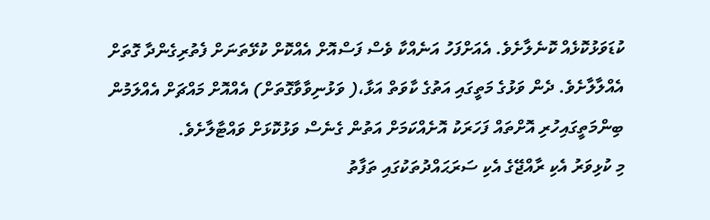ކުޑަވަޅުކޮޅެއް ކޮނެލާށެވެ. އެއަށްފަހު އަނެއްކާ ވެސް ފަސްއޮށް އެއްކޮށް ކުޅޭތަނަށް ފެތުރިގެންދާ ގޮތަށް އެއްލާލާށެވެ. ދެން ވަޅުގެ މަތީގައި އަތުގެ ކާވަތް އަޅާ،( ވަޅުނިވާވާގޮތަށް) އެއްއޮށް މައްޗަށް އެއްލަމުން ބިންމަތީގައިހުރި އޮށްތައް ފަހަރަކު އޮށެއްކަމަށް އަތުން ގެނެސް ވަޅުކޮޅަށް ވައްޓާލާށެވެ.
މި ކުޅިވަރު އެކި ރާއްޖޭގެ އެކި ސަރަޙައްދުތަކުގައި ތަފާތު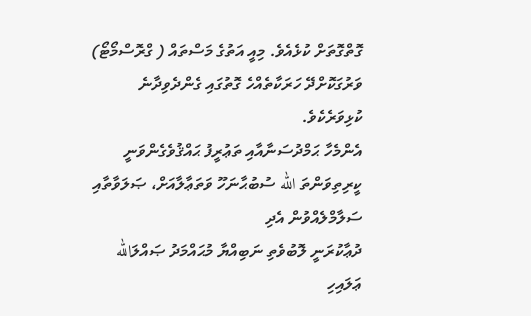ގޮތްގޮތަށް ކުޅެއެވެ. މިއީ އަތުގެ މަސްތައް ( ގްރޮސްމޯޓޯ) ވަރުގަކޮށްދޭ ހަރަކާތެއްހެ ގޮތުގައި ގެންދެވިދާނެ ކުޅިވަރެކެވެ.
އެންމެހާ ޙަމްދުސަނާއާއި ތަޢުރީފު ޙައްޤުވެގެންވަނީ
ކީރިތިވަންތަ الله ސުބުޙާނަހޫ ވަތަޢާލާއަށް، ޞަލަވާތާއި ސަލާމްލެއްވުން އެދި
ދުޢާކުރަނީ ލޮބުވެތި ނަބިއްޔާ މުޙައްމަދު ޞައްލަالله ޢަލައިހި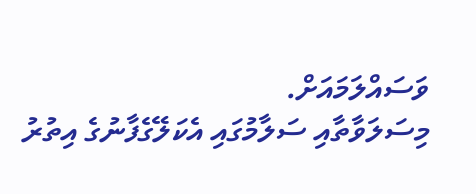ވަސައްލަމައަށް.
މިސަލަވާތާއި ސަލާމުގައި އެކަލޭގެފާނުގެ އިތުރު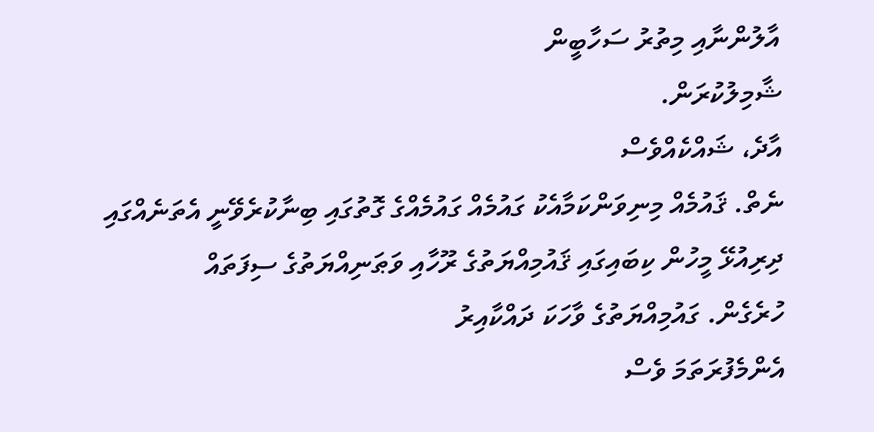އާލުންނާއި މިތުރު ސަހާބީން
ޝާމިލުކުރަން.
އާދެ، ޝައްކެއްވެސް
ނެތް. ޤައުމެއް މިނިވަންކަމާއެކު ގައުމެއް ގައުމެއްގެ ގޮތުގައި ބިނާކުރެވޭނީ އެތަނެއްގައި
ދިރިއުޅޭ މީހުން ކިބައިގައި ޤައުމިއްޔަތުގެ ރޫހާއި ވަޠަނިއްޔަތުގެ ސިފަތައް
ހުރެގެން. ގައުމިއްޔަތުގެ ވާހަކަ ދައްކާއިރު
އެންމެފުރަތަމަ ވެސް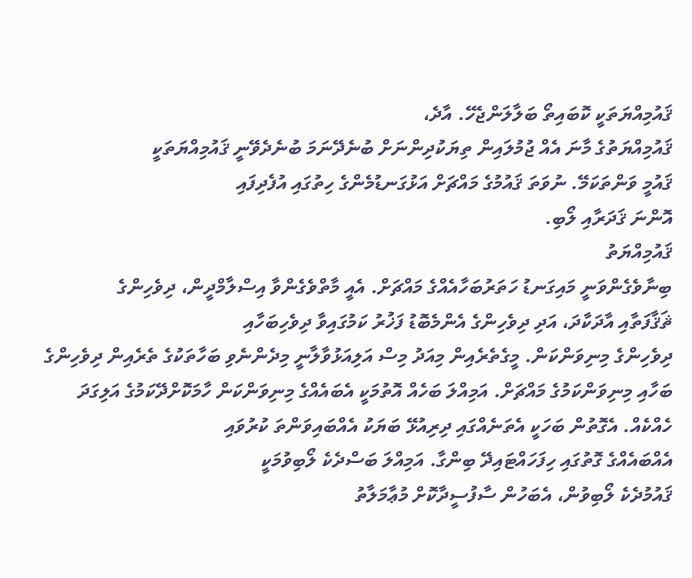ޤައުމިއްޔަތަކީ ކޮބައިތޯ ބަލާލަންޖެހޭ. އާދެ،
ޤައުމިއްޔަތުގެ މާނަ އެއް ޖުމުލައިން ތިޔަކުދިންނަށް ބުނެދޭނަމަ ބުނެދެވޭނީ ޤައުމިއްޔަތަކީ
ޤައުމީ ވަންތަކަމޭ. ނުވަތަ ޤައުމުގެ މައްޗަށް އަޅުގަނޑުމެންގެ ހިތުގައި އުފެދިފައި
އޮންނަ ޤަދަރާއި ލޯބި.
ޤައުމިއްޔަތު
ބިނާވެގެންވަނީ މައިގަނޑު ހަތަރުބަހާއެއްގެ މައްޗަށް. އެއީ މާތްވެގެންވާ އިސްލާމްދީން، ދިވެހިންގެ
ޘަޤާފަތާއި އާދަކާދަ، އަދި ދިވެހިންގެ އެންމެބޮޑު ފަޚުރު ކަމުގައިވާ ދިވެހިބަހާއި
ދިވެހިންގެ މިނިވަންކަން. މީގެތެރެއިން މިއަދު މިސް އަލިއަޅުވާލާނީ މިދެންނެވި ބަހާތަކުގެ ތެރެއިން ދިވެހިންގެ
ބަހާއި މިނިވަންކަމުގެ މައްޗަށް. އަމިއްލަ ބަހެއް އޮތުމަކީ އެބައެއްގެ މިނިވަންކަން ހާމަކޮށްދޭކަމުގެ އަލިގަދަ
ހެއްކެއް. އެގޮތުން ބަހަކީ އެތަނެއްގައި ދިރިއުޅޭ ބަޔަކު އެއްބައިވަންތަ ކުރުވައި
އެއްބައެއްގެ ގޮތުގައި ހިފަހައްޓައިދޭ ބިންގާ. އަމިއްލަ ބަސްދެކެ ލޯބިވުމަކީ
ޤައުމުދެކެ ލޯބިވުން، އެބަހުން ސާފުސީދާކޮށް މުޢާމަލާތު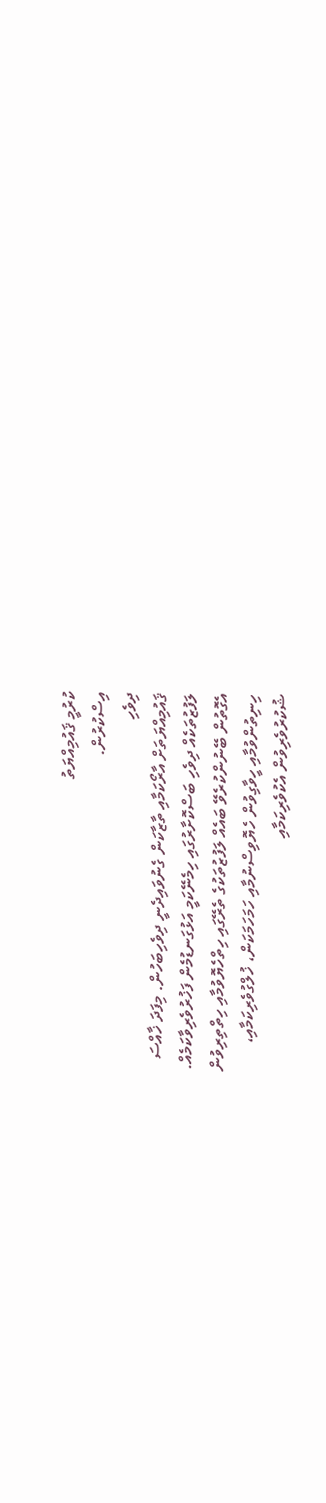ކުރުމީ ޤައުމިއްޔަތު
އިސްކުރުން.
ދިވެހި
ޤައުމިއްޔަތަށް އާރޯކަމާއި ތާޒާކަން ގެނުވައިދެނީ ދިވެހިބަހުން. މިފަދަ ޚާއްސަ
ލަފުޒުތަކެއް ދިވެހި ބަސްކޮށާރުގައި ހިމެނޭކަމީ އަޅުގަނޑުމެން ފަޚުރުވެރިވާކަމެއް.
އެގޮތުން ބޭނުންކުރެވޭ ބައެއް ލަފުޒުތަކުގެ ތެރޭގައި ހިތްހެޔޮވުމާއި ހިތްތިރިވުން
ހިނިތުންވުމާއި ހީވާގިވުން ހެޔޮވިސްނުމާއި ހަމަހަމަކަން، ޚުލްގުވެރިކަމާއި،
ޝުކުރުވެރިވުން އެކުވެރިކަމާއި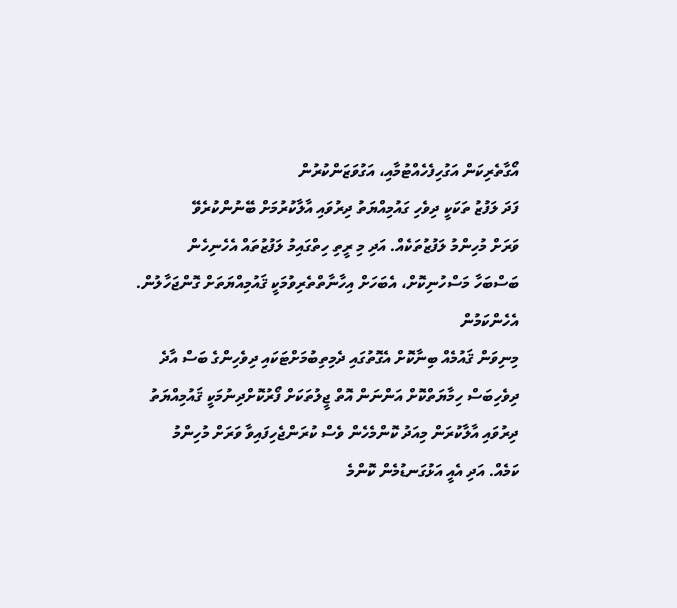އޯގާތެރިކަން އަގުހިފެހެއްޓުމާއި، އަގުވަޒަންކުރުން
ފަދަ ލަފުޒު ތަކަކީ ދިވެހި ގައުމިއްޔަތު ދިރުވައި އާލާކުރުމަށް ބޭނުންކުރެވޭ
ވަރަށް މުހިންމު ލަފުޒުތަކެއް. އަދި މި ރީތި ހިތްގައިމު ލަފުޒުތައް އެހެނިހެން
ބަސްބަހާ މަސްހުނިކޮށް، އެބަހަށް އިހާނާތްތެރިވުމަކީ ޤައުމިއްޔަތަށް ގޮންޖަހާލުން.
އެހެންކަމުން
މިނިވަން ޤައުމެއް ބިނާކޮށް އެގޮތުގައި ދެމިތިބުމަށްޓަކައި ދިވެހިންގެ ބަސް އާދެ
ދިވެހިބަސް ހިމާޔަތްކޮށް އަންނަން އޮތް ޖީލުތަކަށް ފޯރުކޮށްދިނުމަކީ ޤައުމިއްޔަތު
ދިރުވައި އާލާކުރަން މިއަދު ކޮންމެހެން ވެސް ކުރަންޖެހިފައިވާ ވަރަށް މުހިންމު
ކަމެއް. އަދި އެއީ އަޅުގަނޑުމެން ކޮންމެ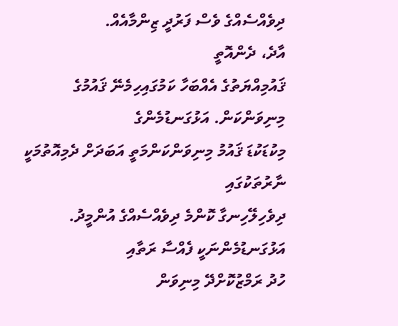ދިވެއްސެއްގެ ވެސް ފަރުދީ ޒިންމާއެއް.
އާދެ، ދެންއޮތީ
ޤައުމިއްޔަތުގެ އެއްބަހާ ކަމުގައިހިމެނޭ ޤައުމުގެ މިނިވަންކަން. އަޅުގަނޑުމެންގެ
މިކުޑަކުޑަ ޤައުމު މިނިވަންކަންމަތީ އަބަދަށް ދެމިއޮތުމަކީ ނާރުތަކުގައި
ދިވެހިލޭހިނގާ ކޮންމެ ދިވެއްސެއްގެ އުންމީދު. އަޅުގަނޑުމެންނަކީ ފެއްސާ ރަތާއި
ހުދު ރަމްޒުކޮށްދޭ މިނިވަން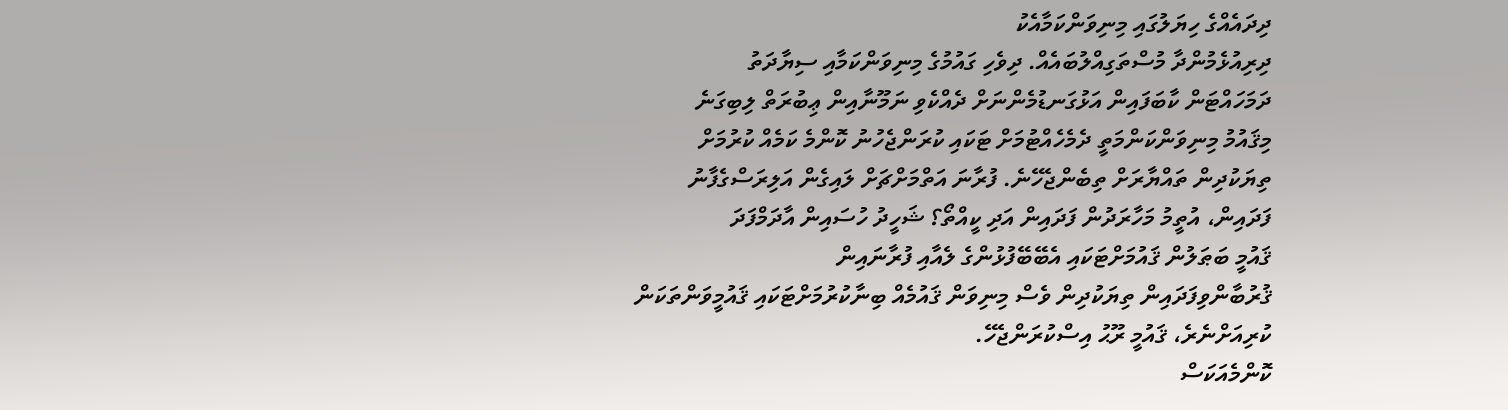ދިދައެއްގެ ހިޔަލުގައި މިނިވަންކަމާއެކު
ދިރިއުޅެމުންދާ މުސްތަގިއްލުބައެއް. ދިވެހި ގައުމުގެ މިނިވަންކަމާއި ސިޔާދަތު
ދަމަހައްޓަން ކާބަފައިން އަޅުގަނޑުމެންނަށް ދެއްކެވި ނަމޫނާއިން ޢިބުރަތް ލިބިގަނެ
މިޤައުމު މިނިވަންކަންމަތީ ދެމެހެއްޓުމަށް ޓަކައި ކުރަންޖެހުނު ކޮންމެ ކަމެއް ކުރުމަށް
ތިޔަކުދިން ތައްޔާރަށް ތިބެންޖެހޭނެ. ފުރާނަ އަތްމަށްޗަށް ލައިގެން އަލިރަސްގެފާނު
ފަދައިން، އުތީމު މަހާރަދުން ފަދައިން އަދި ކީއްތޯ؟ ޝަހީދު ހުސައިން އާދަމްފަދަ
ޤައުމީ ބަޠަލުން ޤައުމަށްޓަކައި އެބޭބޭފުޅުންގެ ލެއާއި ފުރާނައިން
ޤުރުބާންވިފަދައިން ތިޔަކުދިން ވެސް މިނިވަން ޤައުމެއް ބިނާކުރުމަށްޓަކައި ޤައުމީވަންތަކަން
ކުރިއަށްނެރެ، ޤައުމީ ރޫޙު އިސްކުރަންޖެހޭ.
ކޮންމެއަކަސް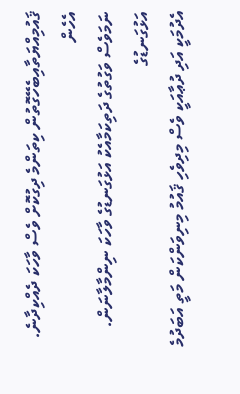ޤައުމިއްޔަތާއިބެހޭގޮތުން ކިތަންމެ ދިގުކޮށް ވެސް ވާހަކަ ދެއްކިދާނެ. އެހެން
ނަމަވެސް ވަގުތުގެ ދަތިކަމާއެކު އަޅުގަނޑުގެ ވާހަކަ ނިންމާލާނަން. އަޅުގަނޑުގެ
އެދުމަކީ އަދި ދުޢާއަކީ ވެސް މިދިވެހި ޤައުމު މިނިވަންކަން މަތީ އަބަދުމެ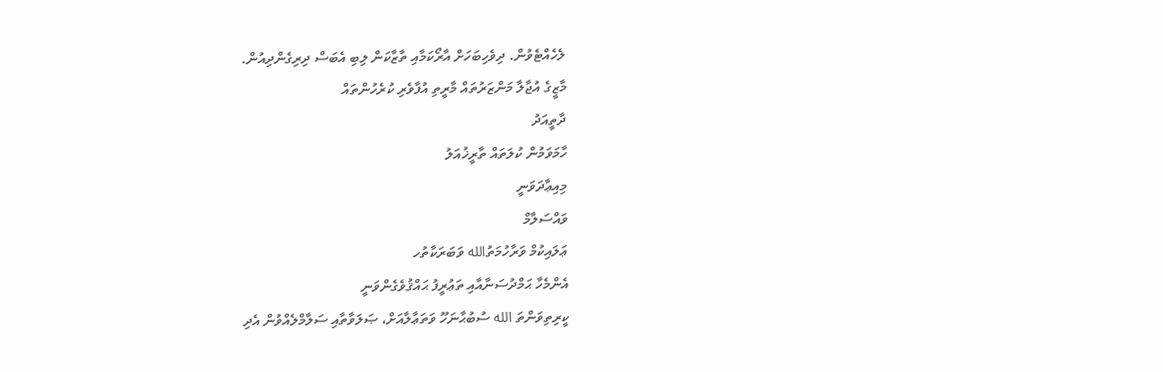ލެހެއްޓެވުން. ދިވެހިބަހަށް އާރޯކަމާއި ތާޒާކަން ލިބި އެބަސް ދިރިގެންދިއުން.
މާޒީގެ އުޖާލާ މަންޒަރުތައް މާރީތި އުފާވެރި ކުރެހުންތައް
ދާތީއަދު
ހާމަވަމުން ކުލަތައް ތާރީޚުއަލު
މިއިޢާދަވަނީ
ވައްސަލާމް
ޢަލައިކުމް ވަރާހުމަތުالله ވަބަރަކާތުހ
އެންމެހާ ޙަމްދުސަނާއާއި ތަޢުރީފު ޙައްޤުވެގެންވަނީ
ކީރިތިވަންތަ الله ސުބުޙާނަހޫ ވަތަޢާލާއަށް، ޞަލަވާތާއި ސަލާމްލެއްވުން އެދި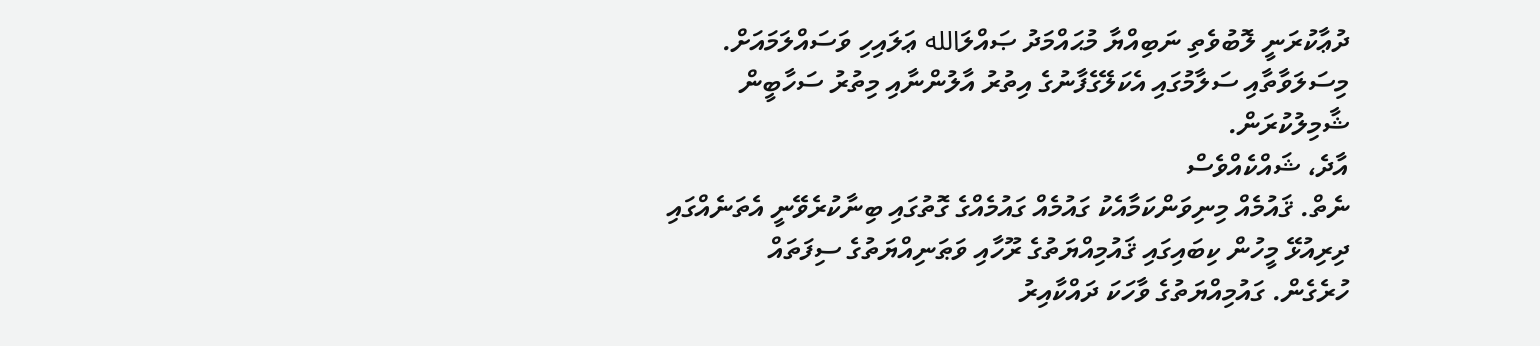ދުޢާކުރަނީ ލޮބުވެތި ނަބިއްޔާ މުޙައްމަދު ޞައްލަالله ޢަލައިހި ވަސައްލަމައަށް.
މިސަލަވާތާއި ސަލާމުގައި އެކަލޭގެފާނުގެ އިތުރު އާލުންނާއި މިތުރު ސަހާބީން
ޝާމިލުކުރަން.
އާދެ، ޝައްކެއްވެސް
ނެތް. ޤައުމެއް މިނިވަންކަމާއެކު ގައުމެއް ގައުމެއްގެ ގޮތުގައި ބިނާކުރެވޭނީ އެތަނެއްގައި
ދިރިއުޅޭ މީހުން ކިބައިގައި ޤައުމިއްޔަތުގެ ރޫހާއި ވަޠަނިއްޔަތުގެ ސިފަތައް
ހުރެގެން. ގައުމިއްޔަތުގެ ވާހަކަ ދައްކާއިރު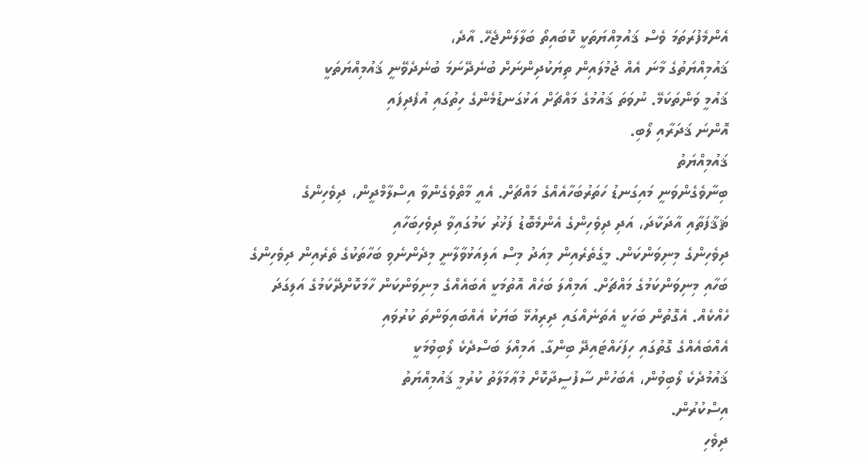އެންމެފުރަތަމަ ވެސް ޤައުމިއްޔަތަކީ ކޮބައިތޯ ބަލާލަންޖެހޭ. އާދެ،
ޤައުމިއްޔަތުގެ މާނަ އެއް ޖުމުލައިން ތިޔަކުދިންނަށް ބުނެދޭނަމަ ބުނެދެވޭނީ ޤައުމިއްޔަތަކީ
ޤައުމީ ވަންތަކަމޭ. ނުވަތަ ޤައުމުގެ މައްޗަށް އަޅުގަނޑުމެންގެ ހިތުގައި އުފެދިފައި
އޮންނަ ޤަދަރާއި ލޯބި.
ޤައުމިއްޔަތު
ބިނާވެގެންވަނީ މައިގަނޑު ހަތަރުބަހާއެއްގެ މައްޗަށް. އެއީ މާތްވެގެންވާ އިސްލާމްދީން، ދިވެހިންގެ
ޘަޤާފަތާއި އާދަކާދަ، އަދި ދިވެހިންގެ އެންމެބޮޑު ފަޚުރު ކަމުގައިވާ ދިވެހިބަހާއި
ދިވެހިންގެ މިނިވަންކަން. މީގެތެރެއިން މިއަދު މިސް އަލިއަޅުވާލާނީ މިދެންނެވި ބަހާތަކުގެ ތެރެއިން ދިވެހިންގެ
ބަހާއި މިނިވަންކަމުގެ މައްޗަށް. އަމިއްލަ ބަހެއް އޮތުމަކީ އެބައެއްގެ މިނިވަންކަން ހާމަކޮށްދޭކަމުގެ އަލިގަދަ
ހެއްކެއް. އެގޮތުން ބަހަކީ އެތަނެއްގައި ދިރިއުޅޭ ބަޔަކު އެއްބައިވަންތަ ކުރުވައި
އެއްބައެއްގެ ގޮތުގައި ހިފަހައްޓައިދޭ ބިންގާ. އަމިއްލަ ބަސްދެކެ ލޯބިވުމަކީ
ޤައުމުދެކެ ލޯބިވުން، އެބަހުން ސާފުސީދާކޮށް މުޢާމަލާތު ކުރުމީ ޤައުމިއްޔަތު
އިސްކުރުން.
ދިވެހި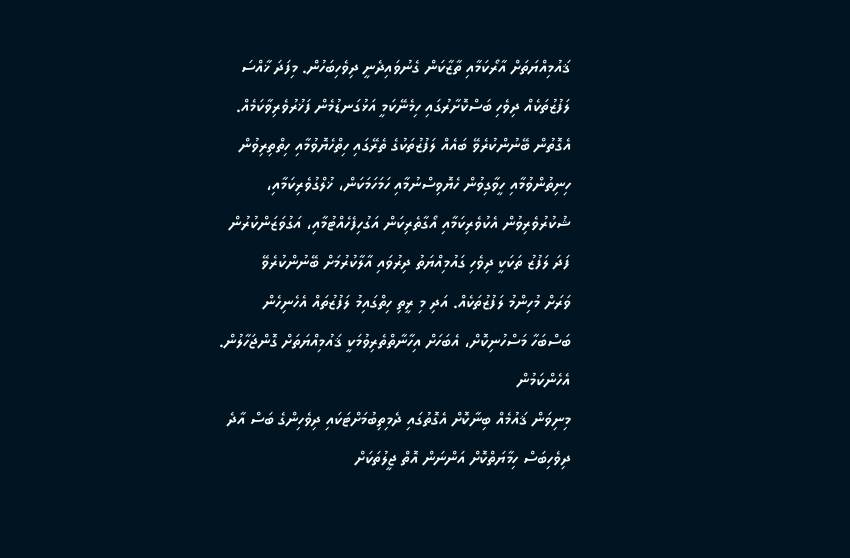ޤައުމިއްޔަތަށް އާރޯކަމާއި ތާޒާކަން ގެނުވައިދެނީ ދިވެހިބަހުން. މިފަދަ ޚާއްސަ
ލަފުޒުތަކެއް ދިވެހި ބަސްކޮށާރުގައި ހިމެނޭކަމީ އަޅުގަނޑުމެން ފަޚުރުވެރިވާކަމެއް.
އެގޮތުން ބޭނުންކުރެވޭ ބައެއް ލަފުޒުތަކުގެ ތެރޭގައި ހިތްހެޔޮވުމާއި ހިތްތިރިވުން
ހިނިތުންވުމާއި ހީވާގިވުން ހެޔޮވިސްނުމާއި ހަމަހަމަކަން، ޚުލްގުވެރިކަމާއި،
ޝުކުރުވެރިވުން އެކުވެރިކަމާއި އޯގާތެރިކަން އަގުހިފެހެއްޓުމާއި، އަގުވަޒަންކުރުން
ފަދަ ލަފުޒު ތަކަކީ ދިވެހި ގައުމިއްޔަތު ދިރުވައި އާލާކުރުމަށް ބޭނުންކުރެވޭ
ވަރަށް މުހިންމު ލަފުޒުތަކެއް. އަދި މި ރީތި ހިތްގައިމު ލަފުޒުތައް އެހެނިހެން
ބަސްބަހާ މަސްހުނިކޮށް، އެބަހަށް އިހާނާތްތެރިވުމަކީ ޤައުމިއްޔަތަށް ގޮންޖަހާލުން.
އެހެންކަމުން
މިނިވަން ޤައުމެއް ބިނާކޮށް އެގޮތުގައި ދެމިތިބުމަށްޓަކައި ދިވެހިންގެ ބަސް އާދެ
ދިވެހިބަސް ހިމާޔަތްކޮށް އަންނަން އޮތް ޖީލުތަކަށް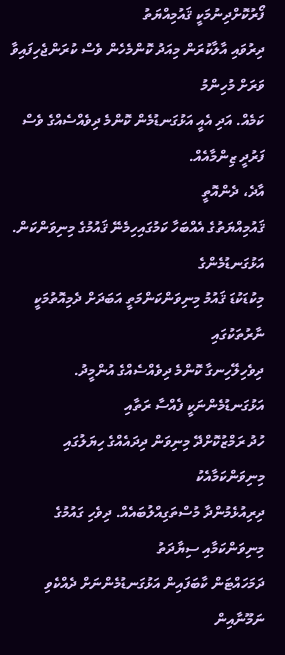ފޯރުކޮށްދިނުމަކީ ޤައުމިއްޔަތު
ދިރުވައި އާލާކުރަން މިއަދު ކޮންމެހެން ވެސް ކުރަންޖެހިފައިވާ ވަރަށް މުހިންމު
ކަމެއް. އަދި އެއީ އަޅުގަނޑުމެން ކޮންމެ ދިވެއްސެއްގެ ވެސް ފަރުދީ ޒިންމާއެއް.
އާދެ، ދެންއޮތީ
ޤައުމިއްޔަތުގެ އެއްބަހާ ކަމުގައިހިމެނޭ ޤައުމުގެ މިނިވަންކަން. އަޅުގަނޑުމެންގެ
މިކުޑަކުޑަ ޤައުމު މިނިވަންކަންމަތީ އަބަދަށް ދެމިއޮތުމަކީ ނާރުތަކުގައި
ދިވެހިލޭހިނގާ ކޮންމެ ދިވެއްސެއްގެ އުންމީދު. އަޅުގަނޑުމެންނަކީ ފެއްސާ ރަތާއި
ހުދު ރަމްޒުކޮށްދޭ މިނިވަން ދިދައެއްގެ ހިޔަލުގައި މިނިވަންކަމާއެކު
ދިރިއުޅެމުންދާ މުސްތަގިއްލުބައެއް. ދިވެހި ގައުމުގެ މިނިވަންކަމާއި ސިޔާދަތު
ދަމަހައްޓަން ކާބަފައިން އަޅުގަނޑުމެންނަށް ދެއްކެވި ނަމޫނާއިން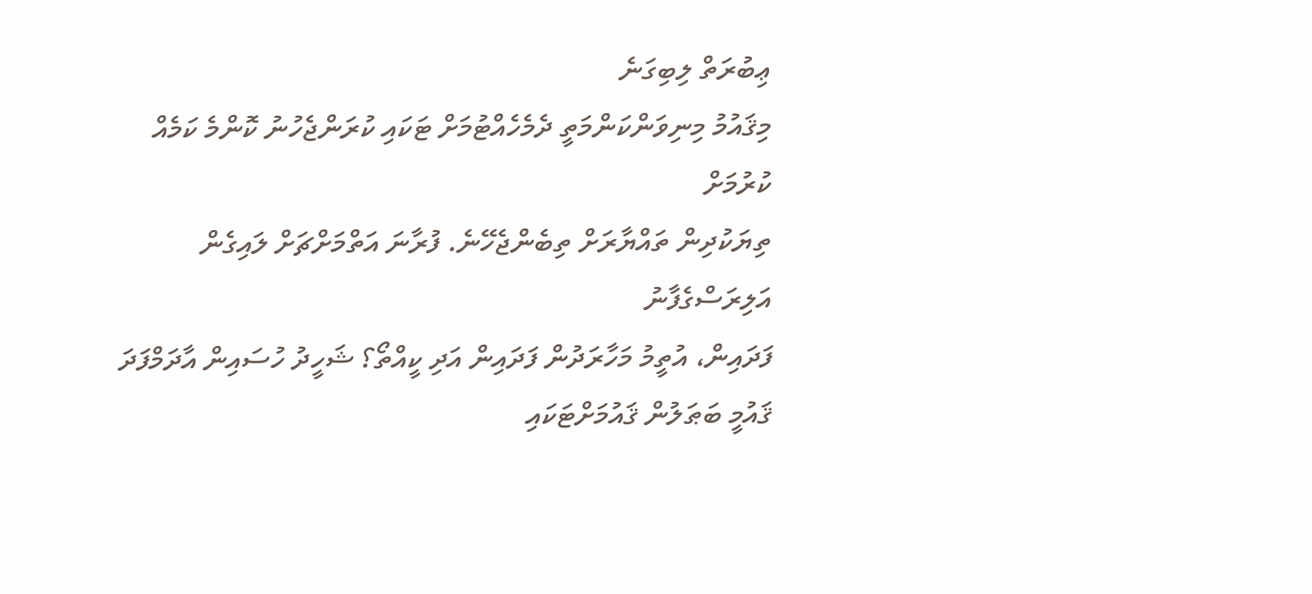ޢިބުރަތް ލިބިގަނެ
މިޤައުމު މިނިވަންކަންމަތީ ދެމެހެއްޓުމަށް ޓަކައި ކުރަންޖެހުނު ކޮންމެ ކަމެއް ކުރުމަށް
ތިޔަކުދިން ތައްޔާރަށް ތިބެންޖެހޭނެ. ފުރާނަ އަތްމަށްޗަށް ލައިގެން އަލިރަސްގެފާނު
ފަދައިން، އުތީމު މަހާރަދުން ފަދައިން އަދި ކީއްތޯ؟ ޝަހީދު ހުސައިން އާދަމްފަދަ
ޤައުމީ ބަޠަލުން ޤައުމަށްޓަކައި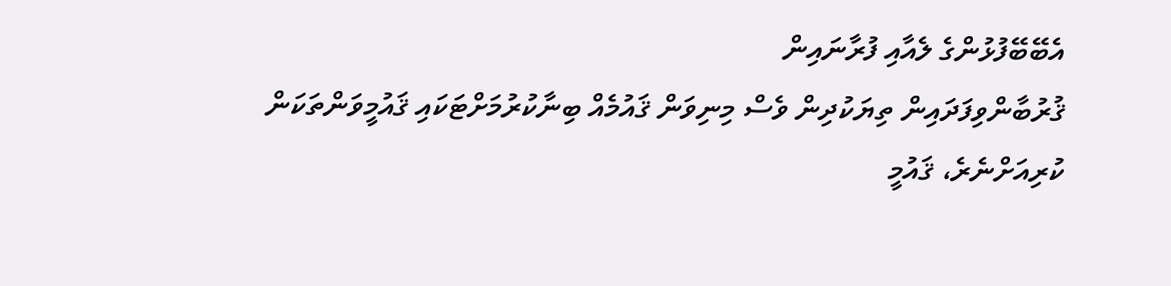އެބޭބޭފުޅުންގެ ލެއާއި ފުރާނައިން
ޤުރުބާންވިފަދައިން ތިޔަކުދިން ވެސް މިނިވަން ޤައުމެއް ބިނާކުރުމަށްޓަކައި ޤައުމީވަންތަކަން
ކުރިއަށްނެރެ، ޤައުމީ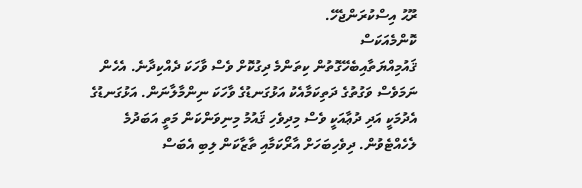ރޫޙު އިސްކުރަންޖެހޭ.
ކޮންމެއަކަސް
ޤައުމިއްޔަތާއިބެހޭގޮތުން ކިތަންމެ ދިގުކޮށް ވެސް ވާހަކަ ދެއްކިދާނެ. އެހެން
ނަމަވެސް ވަގުތުގެ ދަތިކަމާއެކު އަޅުގަނޑުގެ ވާހަކަ ނިންމާލާނަން. އަޅުގަނޑުގެ
އެދުމަކީ އަދި ދުޢާއަކީ ވެސް މިދިވެހި ޤައުމު މިނިވަންކަން މަތީ އަބަދުމެ
ލެހެއްޓެވުން. ދިވެހިބަހަށް އާރޯކަމާއި ތާޒާކަން ލިބި އެބަސް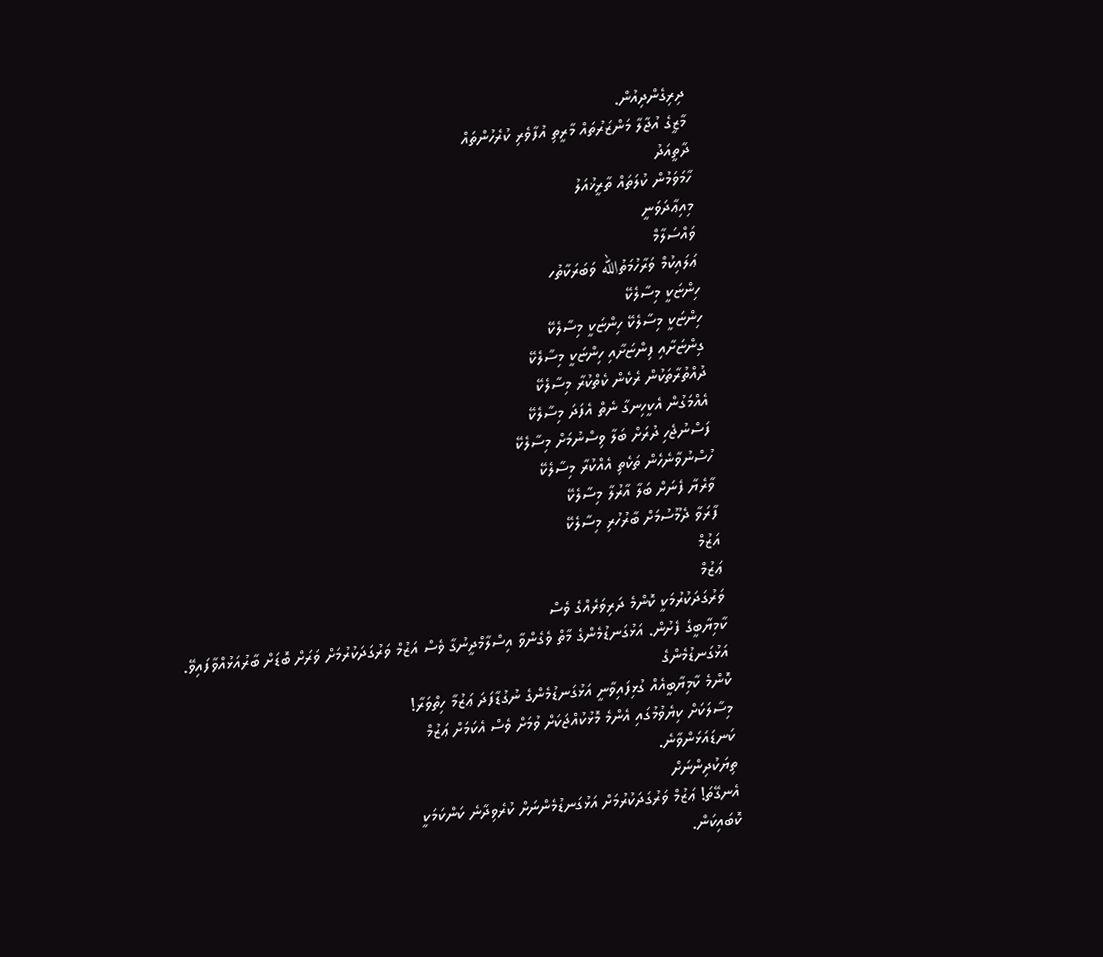ދިރިގެންދިއުން.
މާޒީގެ އުޖާލާ މަންޒަރުތައް މާރީތި އުފާވެރި ކުރެހުންތައް
ދާތީއަދު
ހާމަވަމުން ކުލަތައް ތާރީޚުއަލު
މިއިޢާދަވަނީ
ވައްސަލާމް
ޢަލައިކުމް ވަރާހުމަތުالله ވަބަރަކާތުހ
ހިންޏަކީ މިސާލެކޭ
ހިންޏަކީ މިސާލެކޭ ހިންޏަކީ މިސާލެކޭ
ގިންޏަށާއި ފިންޏަށާއި ހިންޏަކީ މިސާލެކޭ
ދުއްތުރާތަކުން ރެކެން ކެތްކުރާ މިސާލެކޭ
އެއްމަގުން އެކީހިނގާ ނެތް އެފަދަ މިސާލެކޭ
ފަސްނުޖެހި ދުރަށް ބަލާ ވިސްނުމަށް މިސާލެކޭ
ހުސްނުވާނެހެން ތަކެތި އެއްކުރާ މިސާލެކޭ
ވާރެޔާ ފެނަށް ބަލާ އާރުލާ މިސާލެކޭ
ފާރަވާ ދެމޫސުމަށް ބާރުހުރި މިސާލެކޭ
އަޒުމް
ޢަޒުމް
ވަރުގަދަކުރުމަކީ ކޮންމެ ދަރިވަރެއްގެ ވެސް
ކާމިޔާބީގެ ފެށުން. އަޅުގަނޑުމެންގެ މާތް ވެގެންވާ އިސްލާމްދީނުގާ ވެސް އަޒުމް ވަރުގަދަކުރުމަށް ވަރަށް ބޮޑަށް ބާރުއަޅުއްވާފައިވޭ.
އަޅުގަނޑުމެންގެ
ކޮންމެ ކާމިޔާބީއެއް ގުޅިފައިވާނީ އަޅުގަނޑުމެންގެ ނުގުޑާފަދަ ޢަޒުމާ ހިތްވަރާ!
މިސާލަކަށް ކިޔެވުމުގައި އެންމެ މޮޅުކުއްޖަކަށް ވުމަށް ވެސް އެކަމަށް ޢަޒުމް
ކަނޑައަޅަންވާނެ.
ތިޔަކުދިންނަށް
އެނގޭތަ! ޢަޒުމް ވަރުގަދަކުރުމަށް އަޅުގަނޑުމެންނަށް ކުރެވިދާނެ ކަންކަމަކީ
ކޮބައިކަން.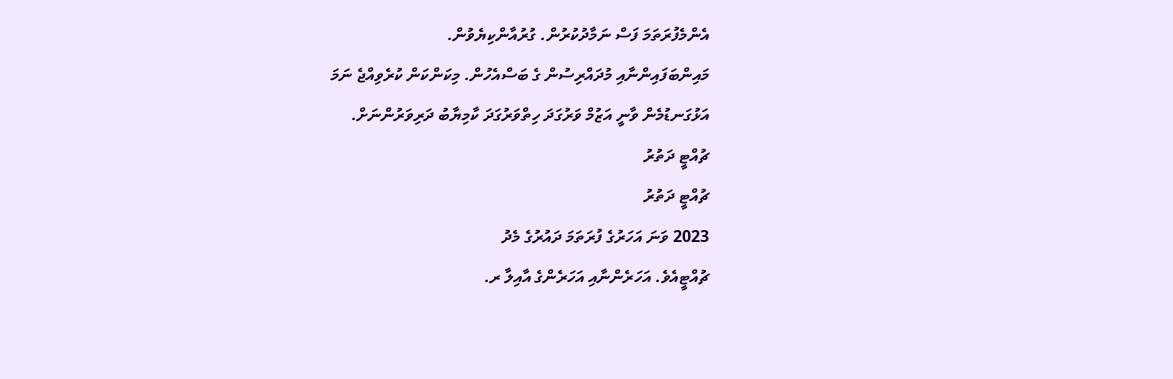އެންމެފުރަތަމަ ފަސް ނަމާދުކުރުން. ގުރުއާންކިޔެވުން.
މައިންބަފައިންނާއި މުދައްރިސުން ގެ ބަސްއެހުން. މިކަންކަން ކުރެވިއްޖެ ނަމަ
އަޅުގަނޑުމެން ވާނީ އަޒުމް ވަރުގަދަ ހިތްވަރުގަދަ ކާމިޔާބު ދަރިވަރުންނަށް.
ޗުއްޓީ ދަތުރު
ޗުއްޓީ ދަތުރު
2023 ވަނަ އަހަރުގެ ފުރަތަމަ ދައުރުގެ މެދު
ޗުއްޓީއެވެ. އަހަރެންނާއި އަހަރެންގެ އާއިލާ ރ.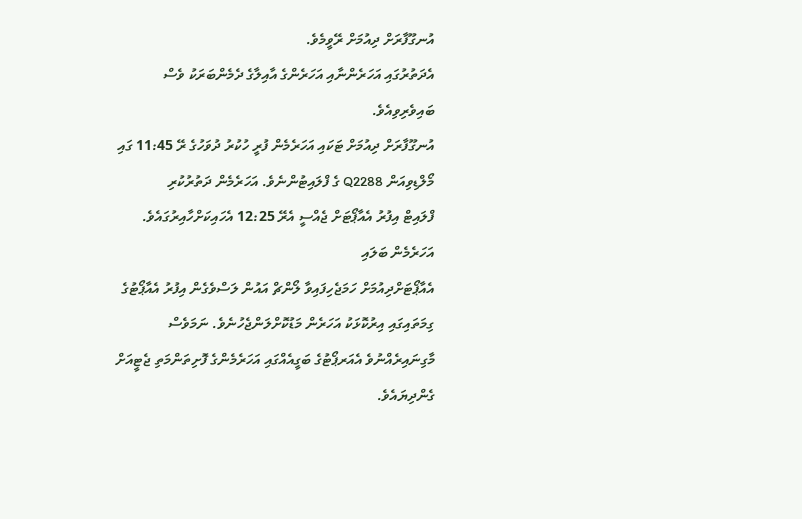އުނގޫފާރަށް ދިއުމަށް ރޭވީމެވެ.
އެދަތުރުގައި އަހަރެންނާއި އަހަރެންގެ އާއިލާގެ ދެމެންބަރަކު ވެސް ބައިވެރިވިއެވެ.
އުނގޫފާރަށް ދިއުމަށް ޓަކައި އަހަރެމެން ފުރީ ހުކުރު ދުވަހުގެ ރޭ 11:45 ގައި
މޯލްޑިވިއަން Q2288 ގެ ފްލައިޓުންނެވެ. އަހަރެމެން ދަތުރުކުރި
ފްލައިޓް އިފުރު އެއާޕޯޓަށް ޖެއްސީ އެރޭ 12:25 އެހައިކަށްހާއިރުގައެވެ.
އަހަރެމެން ބަލައި
އެއާޕޯޓަށްދިއުމަށް ހަމަޖެހިފައިވާ ލޯންޗް އައުން ލަސްވެގެން އިފުރު އެއާޕޯޓުގެ
ގިމަތައިގައި އިރުކޮޅަކު އަހަރެން މަޑުކޮށްލަންޖެހުނެވެ. ނަމަވެސް
މާގިނައިރެއްނުވެ އެއަރޕޯޓުގެ ބަގީއެއްގައި އަހަރެމެންގެ ފޮށިތަންމަތި ޖެޓީއަށް
ގެންދިޔައެވެ.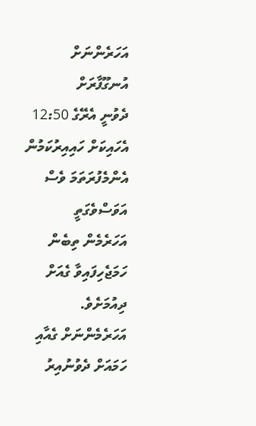އަހަރެންނަށް އުނގޫފާރަށް
ދެވުނީ އެރޭގެ 12:50 އެހައިކަށް ހައިއިރުކަމުން އެންމެފުރަތަމަ ވެސް އަވަސްވެގަތީ
އަހަރެމެން ތިބެން ހަމަޖެހިފައިވާ ގެއަށް ދިއުމަށެވެ. އަހަރެމެންނަށް ގެއާއި
ހަމައަށް ދެވުނުއިރު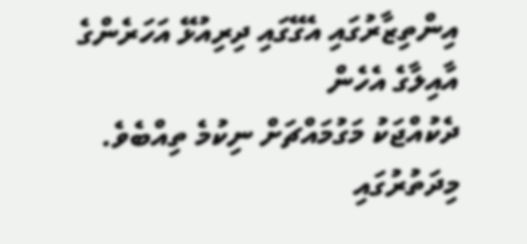އިންތިޒާރުގައި އެގޭގައި ދިރިއުޅޭ އަހަރެންގެ އާއިލާގެ އެހެން
ދެކުއްޖަކު މަގުމައްޗަށް ނިކުމެ ތިއްބެވެ.
މިދަތުރުގައި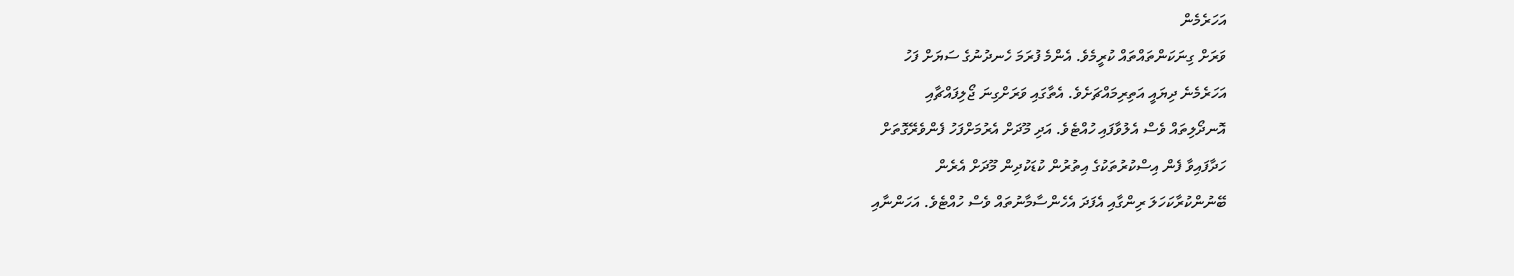އަހަރެމެން
ވަރަށް ގިނަކަންތައްތައް ކުރީމެވެ. އެންމެ ފުރަމަ ހެނދުނުގެ ސަޔަށް ފަހު
އަހަރެމެނެ ދިޔައީ އަތިރިމައްޗަށެވެ. އެތާގައި ވަރަށްގިނަ ޖޯލިފައްޗާއި
އޮނދޯލިތައް ވެސް އެލުވާފައި ހުއްޓެވެ. އަދި މޫދަށް އެރުމަށްފަހު ފެންވެރޭގޮތަށް
ހަދާފައިވާ ފެން އިސްކުރުތަކުގެ އިތުރުން ކުޑަކުދިން މޫދަށް އެރެން
ބޭނުންކުރާކަހަލަ ރިންގާއި އެފަދަ އެހެންސާމާނުތައް ވެސް ހުއްޓެވެ. އަހަންނާއި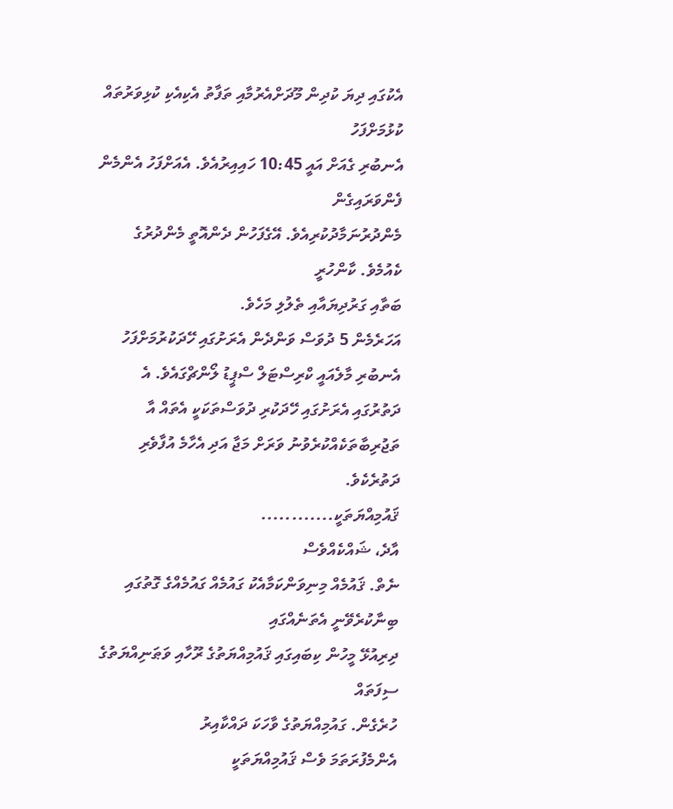އެކުގައި ދިޔަ ކުދިން މޫދަށްއެރުމާއި ތަފާތު އެކިއެކި ކުޅިވަރުތައް ކުޅުމަށްފަހު
އެނބުރި ގެއަށް އައީ 10:45 ހައިއިރުއެވެ. އެއަށްފަހު އެންމެން ފެންވަރައިގެން
މެންދުރުނަމާދުކުރިއެވެ. އޭގެފަހުން ދެންއޮތީ މެންދުރުގެ ކެއުމެވެ. ކާންހުރީ
ބަތާއި ގަރުދިޔައާއި ތެލުލި މަހެވެ.
އަހަރެމެން 5 ދުވަސް ވަންދެން އެރަށުގައި ހޭދަކުރުމަށްފަހު އެނބުރި މާލެއައީ ކްރިސްޓަލް ސްޕީޑު ލޯންޗްގައެވެ. އެ ދަތުރުގައި އެރަށުގައި ހޭދަކުރި ދުވަސްތަކަކީ އެތައް އާ ތަޖުރިބާތަކެއްކުރެވުނު ވަރަށް މަޖާ އަދި އެހާމެ އުފާވެރި ދަތުރެކެވެ.
ޤައުމިއްޔަތަކީ............
އާދެ، ޝައްކެއްވެސް
ނެތް. ޤައުމެއް މިނިވަންކަމާއެކު ގައުމެއް ގައުމެއްގެ ގޮތުގައި ބިނާކުރެވޭނީ އެތަނެއްގައި
ދިރިއުޅޭ މީހުން ކިބައިގައި ޤައުމިއްޔަތުގެ ރޫހާއި ވަޠަނިއްޔަތުގެ ސިފަތައް
ހުރެގެން. ގައުމިއްޔަތުގެ ވާހަކަ ދައްކާއިރު
އެންމެފުރަތަމަ ވެސް ޤައުމިއްޔަތަކީ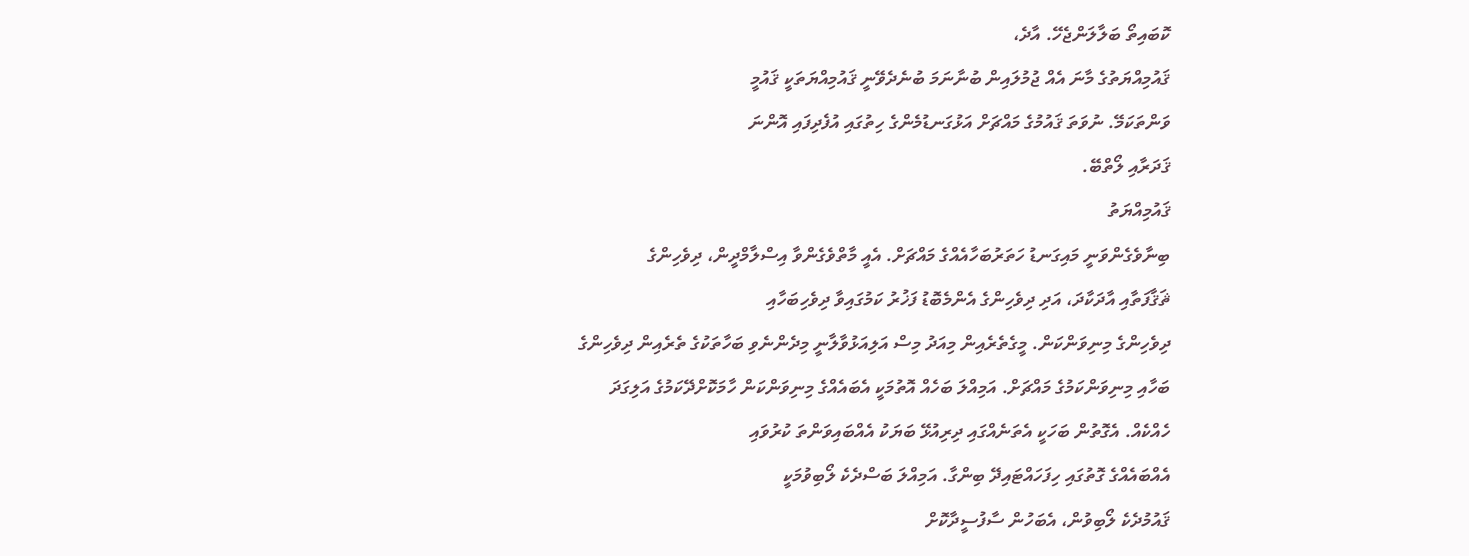ކޮބައިތޯ ބަލާލަންޖެހޭ. އާދެ،
ޤައުމިއްޔަތުގެ މާނަ އެއް ޖުމުލައިން ބުނާނަމަ ބުނެދެވޭނީ ޤައުމިއްޔަތަކީ ޤައުމީ
ވަންތަކަމޭ. ނުވަތަ ޤައުމުގެ މައްޗަށް އަޅުގަނޑުމެންގެ ހިތުގައި އުފެދިފައި އޮންނަ
ޤަދަރާއި ލޯތްބޭ.
ޤައުމިއްޔަތު
ބިނާވެގެންވަނީ މައިގަނޑު ހަތަރުބަހާއެއްގެ މައްޗަށް. އެއީ މާތްވެގެންވާ އިސްލާމްދީން، ދިވެހިންގެ
ޘަޤާފަތާއި އާދަކާދަ، އަދި ދިވެހިންގެ އެންމެބޮޑު ފަޚުރު ކަމުގައިވާ ދިވެހިބަހާއި
ދިވެހިންގެ މިނިވަންކަން. މީގެތެރެއިން މިއަދު މިސް އަލިއަޅުވާލާނީ މިދެންނެވި ބަހާތަކުގެ ތެރެއިން ދިވެހިންގެ
ބަހާއި މިނިވަންކަމުގެ މައްޗަށް. އަމިއްލަ ބަހެއް އޮތުމަކީ އެބައެއްގެ މިނިވަންކަން ހާމަކޮށްދޭކަމުގެ އަލިގަދަ
ހެއްކެއް. އެގޮތުން ބަހަކީ އެތަނެއްގައި ދިރިއުޅޭ ބަޔަކު އެއްބައިވަންތަ ކުރުވައި
އެއްބައެއްގެ ގޮތުގައި ހިފަހައްޓައިދޭ ބިންގާ. އަމިއްލަ ބަސްދެކެ ލޯބިވުމަކީ
ޤައުމުދެކެ ލޯބިވުން، އެބަހުން ސާފުސީދާކޮށް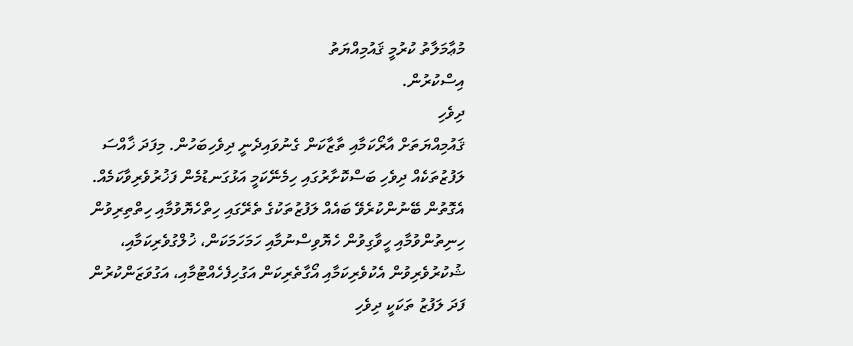މުޢާމަލާތު ކުރުމީ ޤައުމިއްޔަތު
އިސްކުރުން.
ދިވެހި
ޤައުމިއްޔަތަށް އާރޯކަމާއި ތާޒާކަން ގެނުވައިދެނީ ދިވެހިބަހުން. މިފަދަ ޚާއްސަ
ލަފުޒުތަކެއް ދިވެހި ބަސްކޮށާރުގައި ހިމެނޭކަމީ އަޅުގަނޑުމެން ފަޚުރުވެރިވާކަމެއް.
އެގޮތުން ބޭނުންކުރެވޭ ބައެއް ލަފުޒުތަކުގެ ތެރޭގައި ހިތްހެޔޮވުމާއި ހިތްތިރިވުން
ހިނިތުންވުމާއި ހީވާގިވުން ހެޔޮވިސްނުމާއި ހަމަހަމަކަން، ޚުލްގުވެރިކަމާއި،
ޝުކުރުވެރިވުން އެކުވެރިކަމާއި އޯގާތެރިކަން އަގުހިފެހެއްޓުމާއި، އަގުވަޒަންކުރުން
ފަދަ ލަފުޒު ތަކަކީ ދިވެހި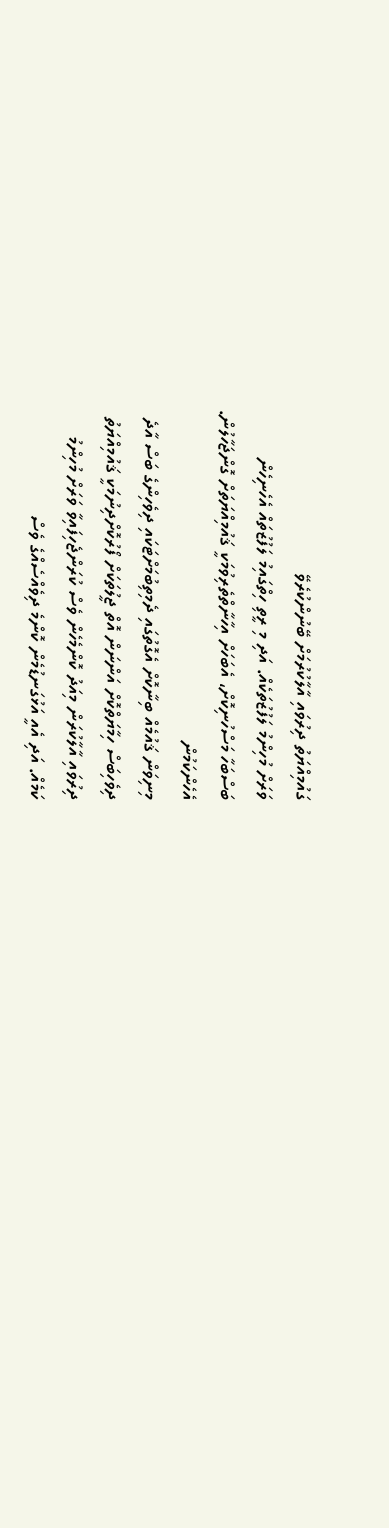ގައުމިއްޔަތު ދިރުވައި އާލާކުރުމަށް ބޭނުންކުރެވޭ
ވަރަށް މުހިންމު ލަފުޒުތަކެއް. އަދި މި ރީތި ހިތްގައިމު ލަފުޒުތައް އެހެނިހެން
ބަސްބަހާ މަސްހުނިކޮށް، އެބަހަށް އިހާނާތްތެރިވުމަކީ ޤައުމިއްޔަތަށް ގޮންޖަހާލުން.
އެހެންކަމުން
މިނިވަން ޤައުމެއް ބިނާކޮށް އެގޮތުގައި ދެމިތިބުމަށްޓަކައި ދިވެހިންގެ ބަސް އާދެ
ދިވެހިބަސް ހިމާޔަތްކޮށް އަންނަން އޮތް ޖީލުތަކަށް ފޯރުކޮށްދިނުމަކީ ޤައުމިއްޔަތު
ދިރުވައި އާލާކުރަން މިއަދު ކޮންމެހެން ވެސް ކުރަންޖެހިފައިވާ ވަރަށް މުހިންމު
ކަމެއް. އަދި އެއީ އަޅުގަނޑުމެން ކޮންމެ ދިވެއްސެއްގެ ވެސް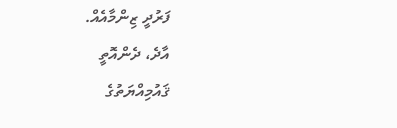ފަރުދީ ޒިންމާއެއް.
އާދެ، ދެންއޮތީ
ޤައުމިއްޔަތުގެ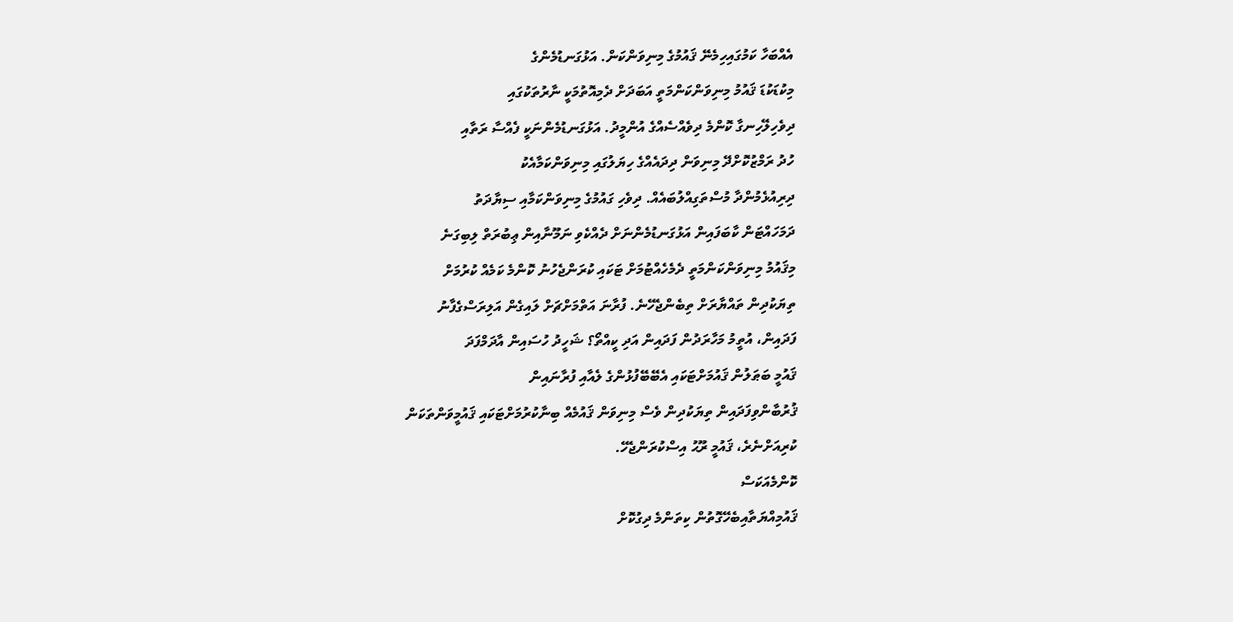އެއްބަހާ ކަމުގައިހިމެނޭ ޤައުމުގެ މިނިވަންކަން. އަޅުގަނޑުމެންގެ
މިކުޑަކުޑަ ޤައުމު މިނިވަންކަންމަތީ އަބަދަށް ދެމިއޮތުމަކީ ނާރުތަކުގައި
ދިވެހިލޭހިނގާ ކޮންމެ ދިވެއްސެއްގެ އުންމީދު. އަޅުގަނޑުމެންނަކީ ފެއްސާ ރަތާއި
ހުދު ރަމްޒުކޮށްދޭ މިނިވަން ދިދައެއްގެ ހިޔަލުގައި މިނިވަންކަމާއެކު
ދިރިއުޅެމުންދާ މުސްތަގިއްލުބައެއް. ދިވެހި ގައުމުގެ މިނިވަންކަމާއި ސިޔާދަތު
ދަމަހައްޓަން ކާބަފައިން އަޅުގަނޑުމެންނަށް ދެއްކެވި ނަމޫނާއިން ޢިބުރަތް ލިބިގަނެ
މިޤައުމު މިނިވަންކަންމަތީ ދެމެހެއްޓުމަށް ޓަކައި ކުރަންޖެހުނު ކޮންމެ ކަމެއް ކުރުމަށް
ތިޔަކުދިން ތައްޔާރަށް ތިބެންޖެހޭނެ. ފުރާނަ އަތްމަށްޗަށް ލައިގެން އަލިރަސްގެފާނު
ފަދައިން، އުތީމު މަހާރަދުން ފަދައިން އަދި ކީއްތޯ؟ ޝަހީދު ހުސައިން އާދަމްފަދަ
ޤައުމީ ބަޠަލުން ޤައުމަށްޓަކައި އެބޭބޭފުޅުންގެ ލެއާއި ފުރާނައިން
ޤުރުބާންވިފަދައިން ތިޔަކުދިން ވެސް މިނިވަން ޤައުމެއް ބިނާކުރުމަށްޓަކައި ޤައުމީވަންތަކަން
ކުރިއަށްނެރެ، ޤައުމީ ރޫޙު އިސްކުރަންޖެހޭ.
ކޮންމެއަކަސް
ޤައުމިއްޔަތާއިބެހޭގޮތުން ކިތަންމެ ދިގުކޮށް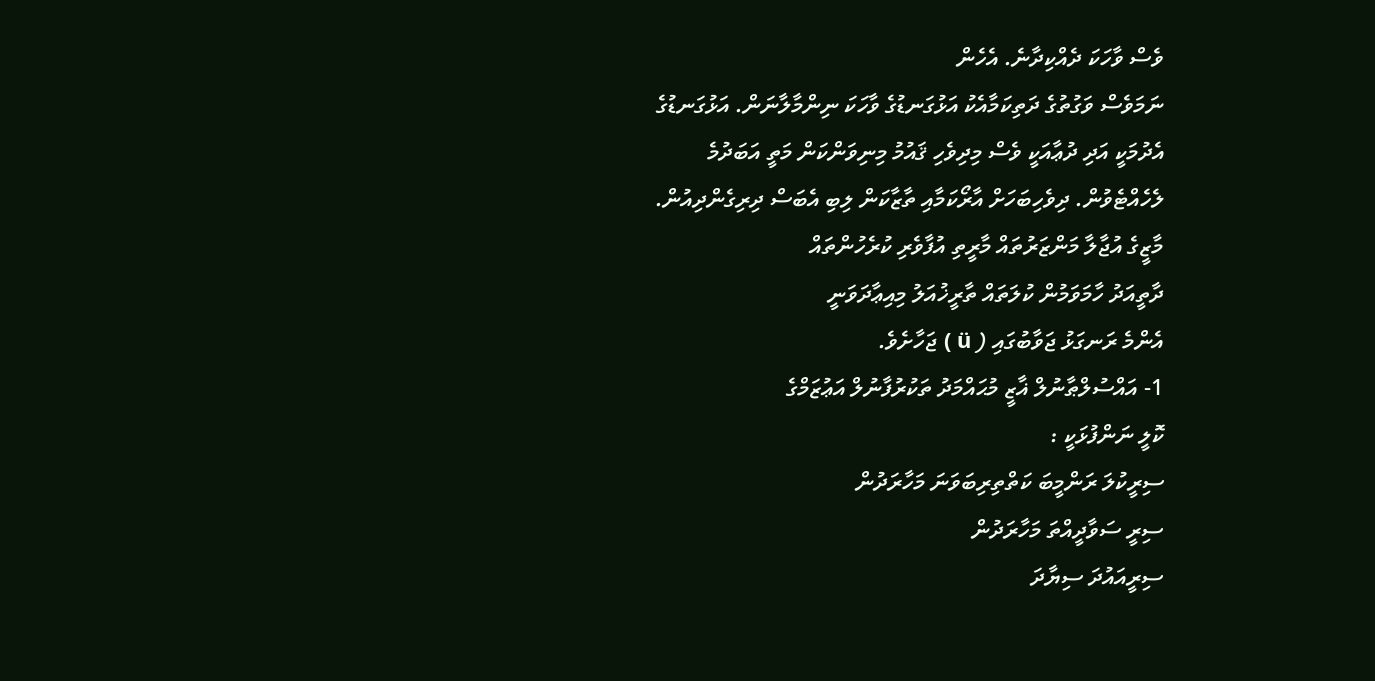ވެސް ވާހަކަ ދެއްކިދާނެ. އެހެން
ނަމަވެސް ވަގުތުގެ ދަތިކަމާއެކު އަޅުގަނޑުގެ ވާހަކަ ނިންމާލާނަން. އަޅުގަނޑުގެ
އެދުމަކީ އަދި ދުޢާއަކީ ވެސް މިދިވެހި ޤައުމު މިނިވަންކަން މަތީ އަބަދުމެ
ލެހެއްޓެވުން. ދިވެހިބަހަށް އާރޯކަމާއި ތާޒާކަން ލިބި އެބަސް ދިރިގެންދިއުން.
މާޒީގެ އުޖާލާ މަންޒަރުތައް މާރީތި އުފާވެރި ކުރެހުންތައް
ދާތީއަދު ހާމަވަމުން ކުލަތައް ތާރީޚުއަލު މިއިޢާދަވަނީ
އެންމެ ރަނގަޅު ޖަވާބުގައި ( ü ) ޖަހާށެވެ.
1- އައްސުލްޠާނުލް ޣާޒީ މުޙައްމަދު ތަކުރުފާނުލް އަޢުޒަމްގެ
ކޮލީ ނަންފުޅަކީ :
ސިރީކުލަ ރަންމީބަ ކަތްތިރިބަވަނަ މަހާރަދުން
ސިރީ ސަވާދީއްތަ މަހާރަދުން
ސިރީއައުދަ ސިޔާދަ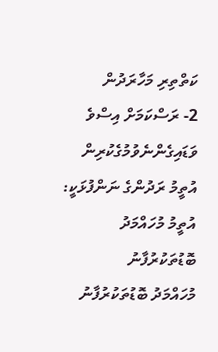ކަތްތިރި މަހާރަދުން
2- ރަސްކަމަށް އިސްވެ
ވަޑައިގެންނެވުމުގެކުރިން އުތީމު ރަދުންގެ ނަންފުޅަކީ:
އުތީމު މުހައްމަދު ބޮޑުތަކުރުފާނު
މުހައްމަދު ބޮޑުތަކުރުފާނު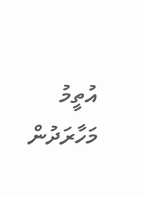އުތީމު މަހާރަދުން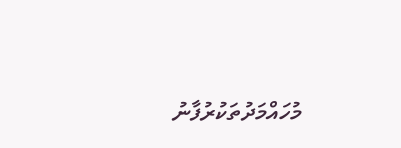މުހައްމަދުތަކުރުފާނު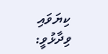ކިޔަވައި ވިދާޅުވީ: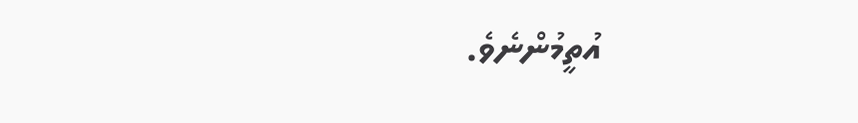އުތީމުންނެވެ.